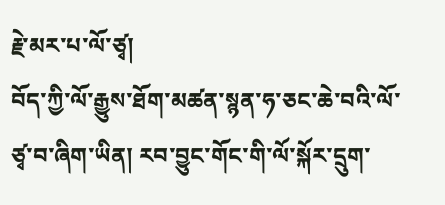རྗེ་མར་པ་ལོ་ཙྭ།
བོད་ཀྱི་ལོ་རྒྱུས་ཐོག་མཚན་སྙན་ཧ་ཅང་ཆེ་བའི་ལོ་ཙྭ་བ་ཞིག་ཡིན། རབ་བྱུང་གོང་གི་ལོ་སྐོར་དྲུག་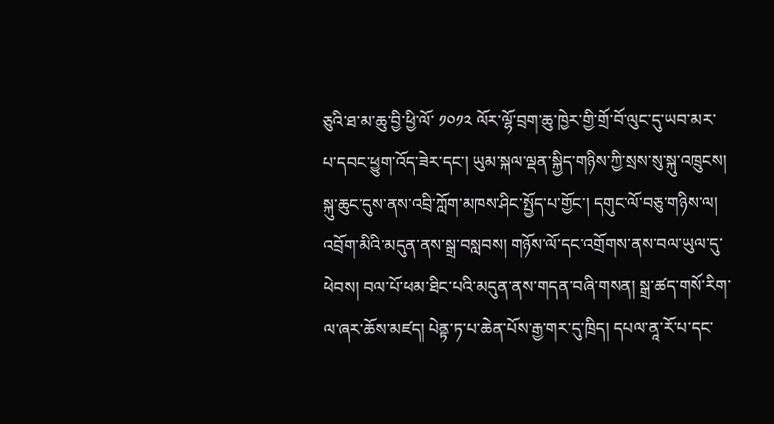ཅུའི་ཐ་མ་ཆུ་བྱི་ཕྱི་ལོ་ ༡༠༡༢ ལོར་ལྷོ་བྲག་ཆུ་ཁྱེར་གྱི་གྲོ་བོ་ལུང་དུ་ཡབ་མར་པ་དབང་ཕྱུག་འོད་ཟེར་དང་། ཡུམ་སྐལ་ལྡན་སྐྱིད་གཉིས་ཀྱི་སྲས་སུ་སྐུ་འཁྲུངས། སྐུ་ཆུང་དུས་ནས་འབྲི་ཀློག་མཁས་ཤིང་སྤྱོད་པ་གྱོང་། དགུང་ལོ་བཅུ་གཉིས་ལ། འབྲོག་མིའི་མདུན་ནས་སྒྲ་བསླབས། གཉོས་ལོ་དང་འགྲོགས་ནས་བལ་ཡུལ་དུ་ཕེབས། བལ་པོ་ཕམ་ཐིང་པའི་མདུན་ནས་གདན་བཞི་གསན། སྒྲ་ཚད་གསོ་རིག་ལ་ཞར་ཆོས་མཛད། པེནྟ་ཏ་པ་ཆེན་པོས་རྒྱ་གར་དུ་ཁྲིད། དཔལ་ནཱ་རོ་པ་དང་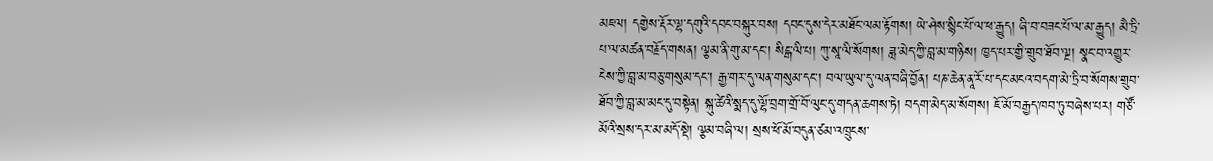མཇལ། དགྱེས་རྡོར་ལྷ་དགུའི་དབང་བསྐུར་བས། དབང་དུས་དེར་མཐོང་ལམ་རྟོགས། ཡེ་ཤེས་སྙིང་པོ་ལ་ཕ་རྒྱུད། ཞི་བ་བཟང་པོ་ལ་མ་རྒྱུད། མཻ་ཏྲི་པ་ལ་མཚན་བརྗོད་གསན། ལྕམ་ནི་གུ་མ་དང་། སིངྒ་ལི་པ། ཀུ་སཱ་ལི་སོགས། ཟླ་མེད་ཀྱི་བླ་མ་གཉིས། ཁྱད་པར་གྱི་གྲུབ་ཐོབ་ལྔ། སྣང་བ་འགྱུར་ངེས་ཀྱི་བླ་མ་བཅུ་གསུམ་དང་། རྒྱ་གར་དུ་ལན་གསུམ་དང་། བལ་ཡུལ་དུ་ལན་བཞི་བྱོན། པཎ་ཆེན་ནཱ་རོ་པ་དང་མངའ་བདག་མེ་ཏྲི་བ་སོགས་གྲུབ་ཐོབ་ཀྱི་བླ་མ་མང་དུ་བསྟེན། སྐུ་ཚེའི་སྨད་དུ་ལྷོ་བྲག་གྲོ་བོ་ལུང་དུ་གདན་ཆགས་ཏེ། བདག་མེད་མ་སོགས། ཇོ་མོ་བརྒྱད་ཁབ་ཏུ་བཞེས་པར། གཙོ་མོའི་སྲས་དར་མ་མདོ་སྡེ། ལྕམ་བཞི་ལ། སྲས་ཕོ་མོ་བདུན་ཙམ་འཁྲུངས་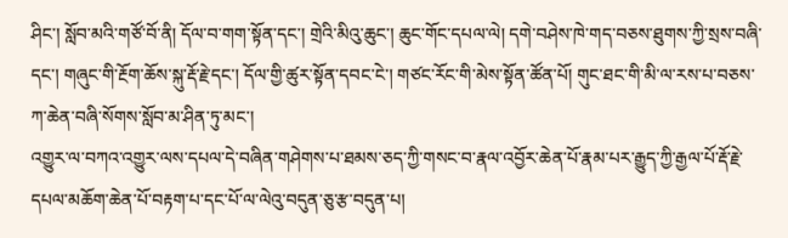ཤིང་། སློབ་མའི་གཙོ་བོ་ནི། དོལ་བ་གག་སྟོན་དང་། གྲེའི་མིའུ་ཆུང་། ཆུང་གོང་དཔལ་ལེ། དགེ་བཤེས་ཁེ་གད་བཅས་ཐུགས་ཀྱི་སྲས་བཞི་དང་། གཞུང་གི་རྔོག་ཆོས་སྐུ་རྡོ་རྗེ་དང་། དོལ་གྱི་ཚུར་སྟོན་དབང་ངེ་། གཙང་རོང་གི་མེས་སྟོན་ཚོན་པོ། གུང་ཐང་གི་མི་ལ་རས་པ་བཅས་ཀ་ཆེན་བཞི་སོགས་སློབ་མ་ཤིན་ཏུ་མང་།
འགྱུར་ལ་བཀའ་འགྱུར་ལས་དཔལ་དེ་བཞིན་གཤེགས་པ་ཐམས་ཅད་ཀྱི་གསང་བ་རྣལ་འབྱོར་ཆེན་པོ་རྣམ་པར་རྒྱུད་ཀྱི་རྒྱལ་པོ་རྡོ་རྗེ་དཔལ་མཆོག་ཆེན་པོ་བརྟག་པ་དང་པོ་ལ་ལེའུ་བདུན་ཅུ་རྩ་བདུན་པ།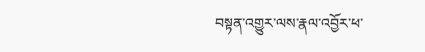བསྟན་འགྱུར་ལས་རྣལ་འབྱོར་ཕ་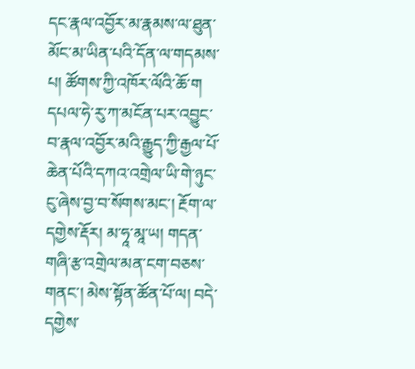དང་རྣལ་འབྱོར་མ་རྣམས་ལ་ཐུན་མོང་མ་ཡིན་པའི་དོན་ལ་གདམས་པ། ཚོགས་ཀྱི་འཁོར་ལོའི་ཆོ་ག དཔལ་ཧེ་རུ་ཀ་མངོན་པར་འབྱུང་བ་རྣལ་འབྱོར་མའི་རྒྱུད་ཀྱི་རྒྱལ་པོ་ཆེན་པོའི་དཀའ་འགྲེལ་ཡི་གེ་ཉུང་ངུ་ཞེས་བྱ་བ་སོགས་མང་། རྔོག་ལ་དགྱེས་རྡོར། མ་ཧཱ་མཱ་ཡ། གདན་གཞི་རྩ་འགྲེལ་མན་ངག་བཅས་གནང་། མེས་སྟོན་ཚོན་པོ་ལ། བདེ་དགྱེས་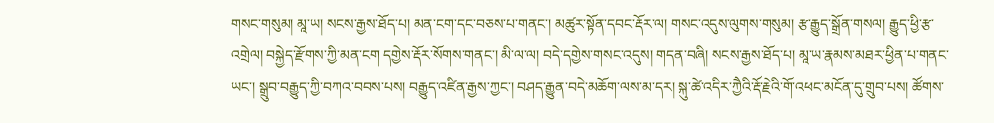གསང་གསུམ། མཱ་ཡ། སངས་རྒྱས་ཐོད་པ། མན་ངག་དང་བཅས་པ་གནང་། མཚུར་སྟོན་དབང་རྡོར་ལ། གསང་འདུས་ལུགས་གསུམ། རྩ་རྒྱུད་སྒྲོན་གསལ། རྒྱུད་ཕྱི་རྩ་འགྲེལ། བསྐྱེད་རྫོགས་ཀྱི་མན་ངག དགྱེས་རྡོར་སོགས་གནང་། མི་ལ་ལ། བདེ་དགྱེས་གསང་འདུས། གདན་བཞི། སངས་རྒྱས་ཐོད་པ། མཱ་ཡ་རྣམས་མཐར་ཕྱིན་པ་གནང་ཡང་། སྒྲུབ་བརྒྱུད་ཀྱི་བཀའ་བབས་པས། བརྒྱུད་འཛིན་རྒྱས་ཀྱང་། བཤད་རྒྱུན་བདེ་མཆོག་ལས་མ་དར། སྐུ་ཚེ་འདིར་ཀྱཻའི་རྡོ་རྗེའི་གོ་འཕང་མངོན་དུ་གྲུབ་པས། ཚོགས་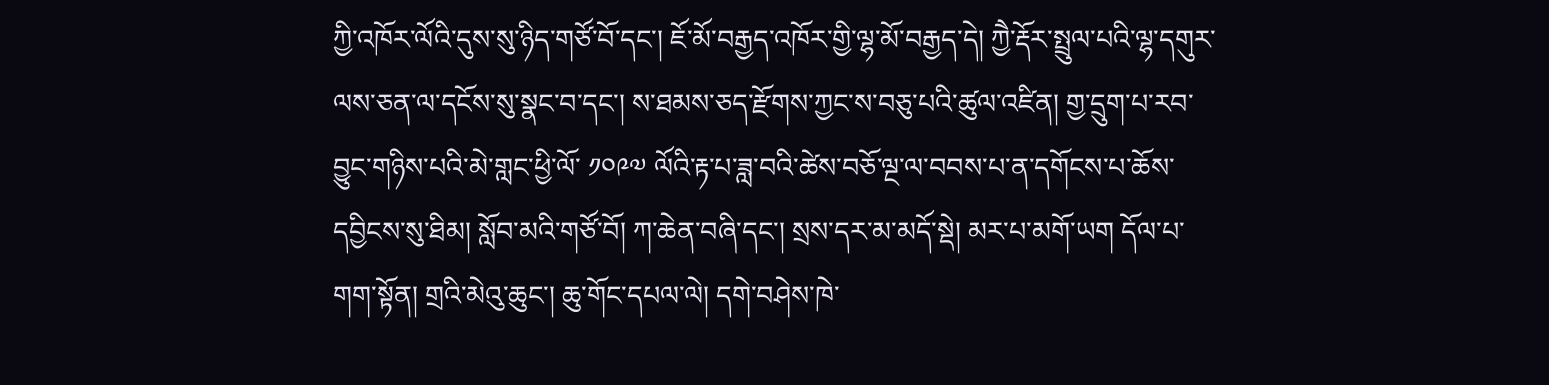ཀྱི་འཁོར་ལོའི་དུས་སུ་ཉིད་གཙོ་བོ་དང་། ཇོ་མོ་བརྒྱད་འཁོར་གྱི་ལྷ་མོ་བརྒྱད་དེ། ཀྱཻ་རྡོར་སྤྲུལ་པའི་ལྷ་དགུར་ལས་ཅན་ལ་དངོས་སུ་སྣང་བ་དང་། ས་ཐམས་ཅད་རྫོགས་ཀྱང་ས་བཅུ་པའི་ཚུལ་འཛིན། གྱ་དྲུག་པ་རབ་བྱུང་གཉིས་པའི་མེ་གླང་ཕྱི་ལོ་ ༡༠༩༧ ལོའི་རྟ་པ་ཟླ་བའི་ཚེས་བཅོ་ལྔ་ལ་བབས་པ་ན་དགོངས་པ་ཆོས་དབྱིངས་སུ་ཐིམ། སློབ་མའི་གཙོ་བོ། ཀ་ཆེན་བཞི་དང་། སྲས་དར་མ་མདོ་སྡེ། མར་པ་མགོ་ཡག དོལ་པ་གག་སྟོན། གྲའི་མེའུ་ཆུང་། ཆུ་གོང་དཔལ་ལེ། དགེ་བཤེས་ཁེ་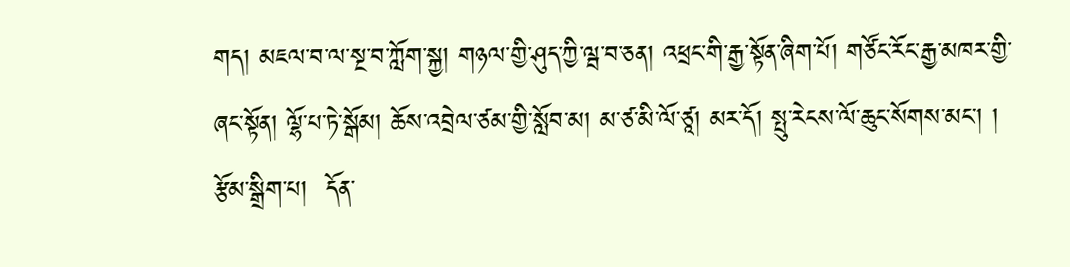གད། མཇལ་བ་ལ་སྔ་བ་ཀློག་སྐྱ། གཉལ་གྱི་ཤུད་ཀྱི་ལྦ་བ་ཅན། འཕྲང་གི་རྒྱ་སྟོན་ཞིག་པོ། གཙོང་རོང་རྒྱ་མཁར་གྱི་ཞང་སྟོན། ལྷོ་པ་ཏེ་སྒོམ། ཆོས་འབྲེལ་ཙམ་གྱི་སློབ་མ། མ་ཙ་མི་ལོ་ཙཱ། མར་དོ། སྤུ་རེངས་ལོ་ཆུང་སོགས་མང་། །
རྩོམ་སྒྲིག་པ།  དོན་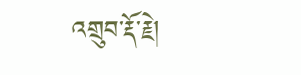འགྲུབ་རྡོ་རྗེ།